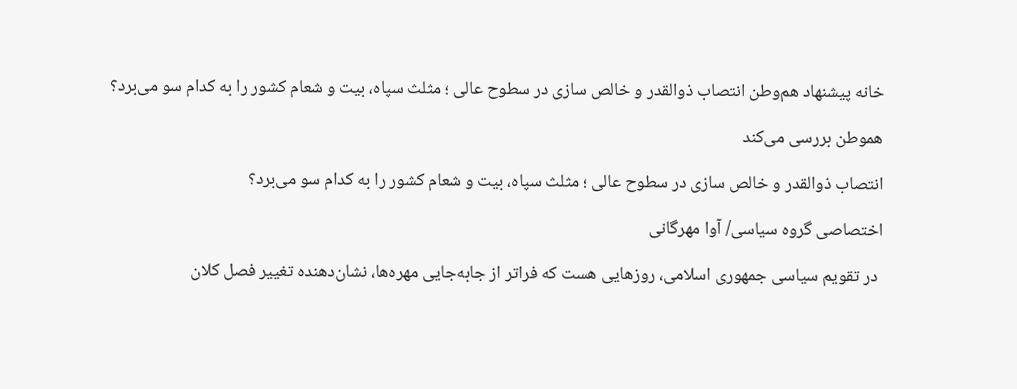خانه پیشنهاد هم‌وطن انتصاب ذوالقدر و خالص سازی در سطوح عالی ؛ مثلث سپاه، بیت و شعام کشور را به کدام سو می‌برد؟

هموطن بررسی می‌کند

انتصاب ذوالقدر و خالص سازی در سطوح عالی ؛ مثلث سپاه، بیت و شعام کشور را به کدام سو می‌برد؟

اختصاصی گروه سیاسی/ آوا مهرگانی

 در تقویم سیاسی جمهوری اسلامی، روزهایی هست که فراتر از جابه‌جایی مهره‌ها، نشان‌دهنده تغییر فصل کلان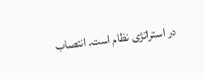در استراتژی نظام است. انتصاب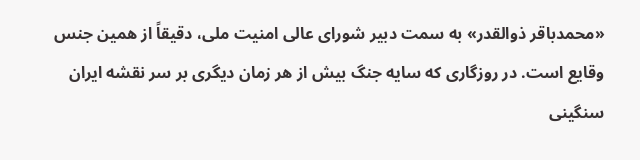«محمدباقر ذوالقدر» به سمت دبیر شورای عالی امنیت ملی، دقیقاً از همین جنس وقایع است. در روزگاری که سایه جنگ بیش از هر زمان دیگری بر سر نقشه ایران سنگینی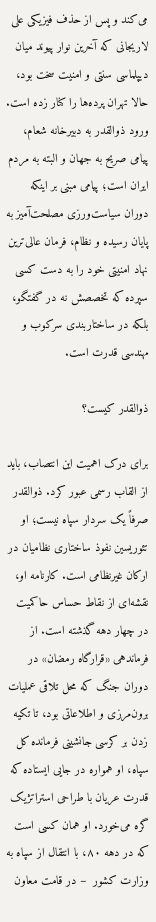می‌کند و پس از حذف فیزیکی علی لاریجانی که آخرین نوار پیوند میان دیپلماسی سنتی و امنیت سخت بود، حالا تهران پرده‌ها را کنار زده است. ورود ذوالقدر به دبیرخانه شعام، پیامی صریح به جهان و البته به مردم ایران است؛ پیامی مبنی بر اینکه دوران سیاست‌ورزی مصلحت‌آمیز به پایان رسیده و نظام، فرمان عالی‌ترین نهاد امنیتی خود را به دست کسی سپرده که تخصصش نه در گفتگو، بلکه در ساختاربندی سرکوب و مهندسی قدرت است.

ذوالقدر کیست؟

برای درک اهمیت این انتصاب، باید از القاب رسمی عبور کرد. ذوالقدر صرفاً یک سردار سپاه نیست؛ او تئوریسین نفوذ ساختاری نظامیان در ارکان غیرنظامی است. کارنامه او، نقشه‌ای از نقاط حساس حاکمیت در چهار دهه گذشته است. از فرماندهی «قرارگاه رمضان» در دوران جنگ که محل تلاقی عملیات برون‌مرزی و اطلاعاتی بود، تا تکیه زدن بر کرسی جانشینی فرمانده کل سپاه، او همواره در جایی ایستاده که قدرت عریان با طراحی استراتژیک گره می‌خورد. او همان کسی است که در دهه ۸۰، با انتقال از سپاه به وزارت کشور  – در قامت معاون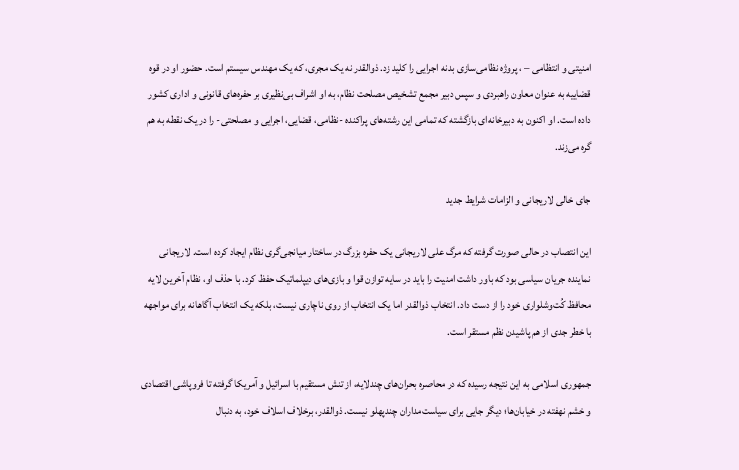امنیتی و انتظامی – ، پروژه نظامی‌سازی بدنه اجرایی را کلید زد. ذوالقدر نه یک مجری، که یک مهندس سیستم است. حضور او در قوه قضاییه به عنوان معاون راهبردی و سپس دبیر مجمع تشخیص مصلحت نظام، به او اشراف بی‌نظیری بر حفره‌های قانونی و اداری کشور داده است. او اکنون به دبیرخانه‌ای بازگشته که تمامی این رشته‌های پراکنده -نظامی، قضایی، اجرایی و مصلحتی- را در یک نقطه به هم گره می‌زند.

جای خالی لاریجانی و الزامات شرایط جدید

این انتصاب در حالی صورت گرفته که مرگ علی لاریجانی یک حفره بزرگ در ساختار میانجی‌گری نظام ایجاد کرده است. لاریجانی نماینده جریان سیاسی بود که باور داشت امنیت را باید در سایه توازن قوا و بازی‌های دیپلماتیک حفظ کرد. با حذف او، نظام آخرین لایه محافظ کُت‌وشلواری خود را از دست داد. انتخاب ذوالقدر اما یک انتخاب از روی ناچاری نیست، بلکه یک انتخاب آگاهانه برای مواجهه با خطر جدی از هم پاشیدن نظم مستقر است.

جمهوری اسلامی به این نتیجه رسیده که در محاصره بحران‌های چندلایه، از تنش مستقیم با اسرائیل و آمریکا گرفته تا فروپاشی اقتصادی و خشم نهفته در خیابان‌ها؛ دیگر جایی برای سیاست‌مداران چندپهلو نیست. ذوالقدر، برخلاف اسلاف خود، به دنبال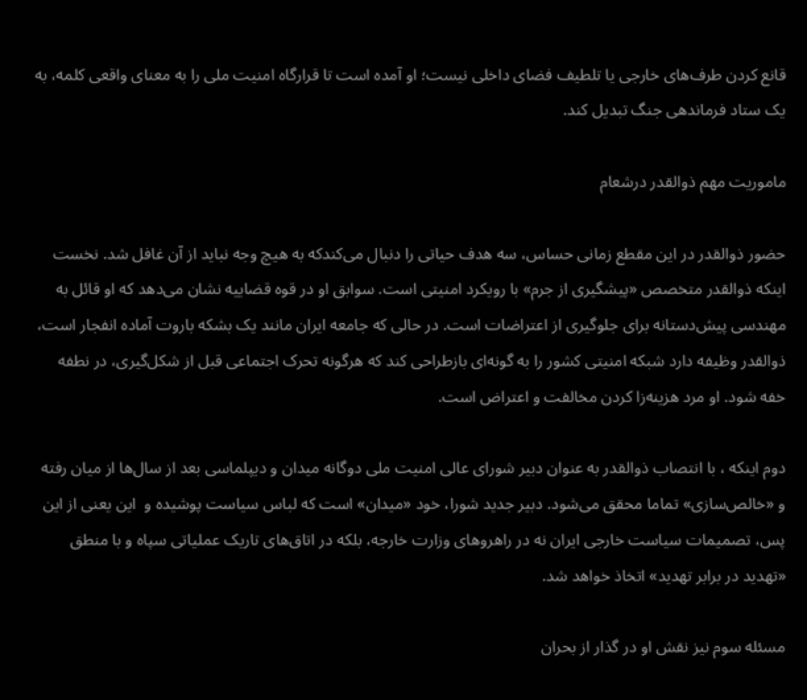قانع کردن طرف‌های خارجی یا تلطیف فضای داخلی نیست؛ او آمده است تا قرارگاه امنیت ملی را به معنای واقعی کلمه، به یک ستاد فرماندهی جنگ تبدیل کند.

ماموریت مهم ذوالقدر درشعام

حضور ذوالقدر در این مقطع زمانی حساس، سه هدف حیاتی را دنبال می‌کندکه به هیچ وجه نباید از آن غافل شد. نخست اینکه ذوالقدر متخصص «پیشگیری از جرم» با رویکرد امنیتی است. سوابق او در قوه قضاییه نشان می‌دهد که او قائل به مهندسی پیش‌دستانه برای جلوگیری از اعتراضات است. در حالی که جامعه ایران مانند یک بشکه باروت آماده انفجار است، ذوالقدر وظیفه دارد شبکه امنیتی کشور را به گونه‌ای بازطراحی کند که هرگونه تحرک اجتماعی قبل از شکل‌گیری، در نطفه خفه شود. او مرد هزینه‌زا کردن مخالفت و اعتراض است.

دوم اینکه ، با انتصاب ذوالقدر به عنوان دبیر شورای عالی امنیت ملی دوگانه میدان و دیپلماسی بعد از سال‌ها از میان رفته و «خالص‌سازی» تماما محقق می‌شود. دبیر جدید شورا، خود «میدان» است که لباس سیاست پوشیده و  این یعنی از این پس، تصمیمات سیاست خارجی ایران نه در راهروهای وزارت خارجه، بلکه در اتاق‌های تاریک عملیاتی سپاه و با منطق «تهدید در برابر تهدید» اتخاذ خواهد شد.

مسئله سوم نیز نقش او در گذار از بحران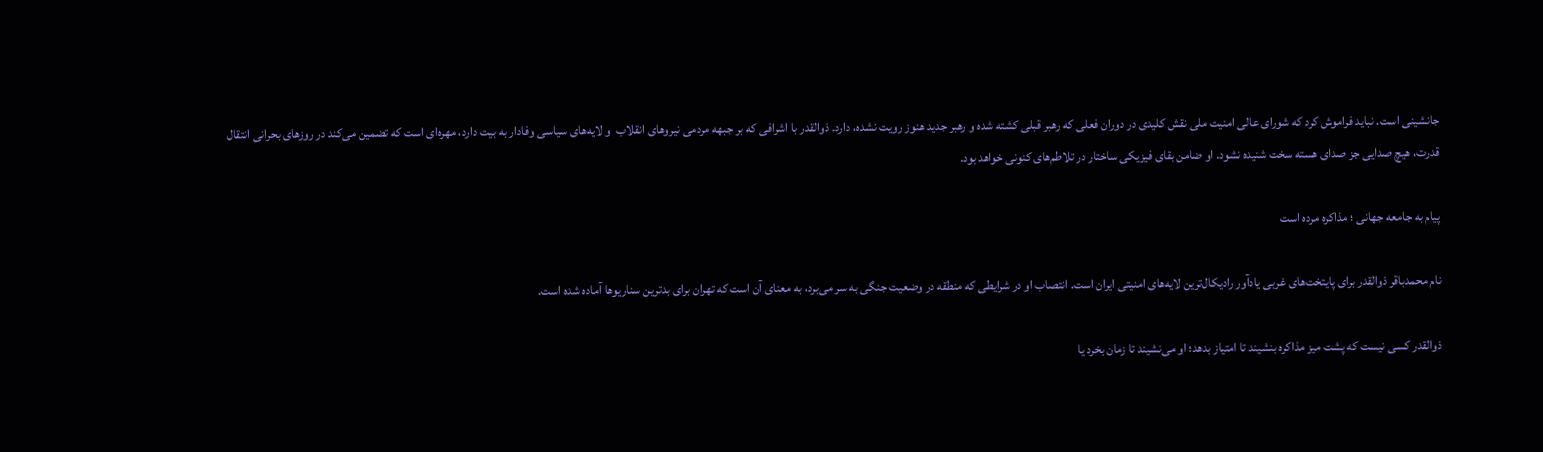جانشینی است. نباید فراموش کرد که شورای عالی امنیت ملی نقش کلیدی در دوران فعلی که رهبر قبلی کشته شده و رهبر جدید هنوز رویت نشده، دارد. ذوالقدر با اشرافی که بر جبهه مردمی نیروهای انقلاب  و لایه‌های سیاسی وفادار به بیت دارد، مهره‌ای است که تضمین می‌کند در روزهای بحرانی انتقال قدرت، هیچ صدایی جز صدای هسته سخت شنیده نشود. او ضامن بقای فیزیکی ساختار در تلاطم‌های کنونی خواهد بود.

پیام به جامعه جهانی ؛ مذاکره مرده است

نام محمدباقر ذوالقدر برای پایتخت‌های غربی یادآور رادیکال‌ترین لایه‌های امنیتی ایران است. انتصاب او در شرایطی که منطقه در وضعیت جنگی به سر می‌برد، به معنای آن است که تهران برای بدترین سناریوها آماده شده است.

ذوالقدر کسی نیست که پشت میز مذاکره بنشیند تا امتیاز بدهد؛ او می‌نشیند تا زمان بخرد یا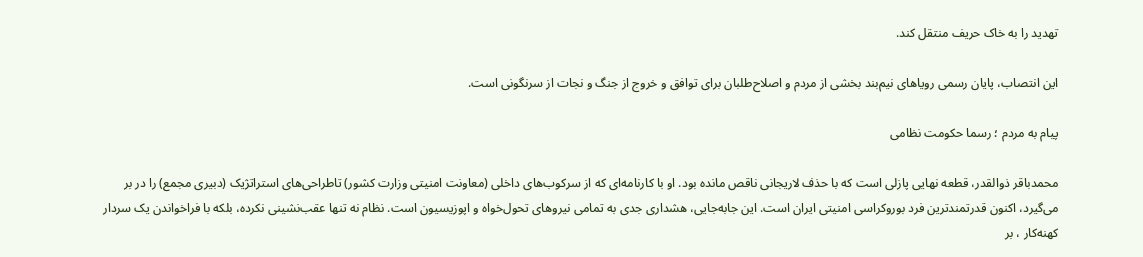تهدید را به خاک حریف منتقل کند.

این انتصاب، پایان رسمی رویاهای نیم‌بند بخشی از مردم و اصلاح‌طلبان برای توافق و خروج از جنگ و نجات از سرنگونی است.

پیام به مردم ؛ رسما حکومت نظامی

محمدباقر ذوالقدر، قطعه نهایی پازلی است که با حذف لاریجانی ناقص مانده بود. او با کارنامه‌ای که از سرکوب‌های داخلی (معاونت امنیتی وزارت کشور) تاطراحی‌های استراتژیک (دبیری مجمع) را در بر می‌گیرد، اکنون قدرتمندترین فرد بوروکراسی امنیتی ایران است. این جابه‌جایی، هشداری جدی به تمامی نیروهای تحول‌خواه و اپوزیسیون است. نظام نه تنها عقب‌نشینی نکرده، بلکه با فراخواندن یک سردار کهنه‌کار ، بر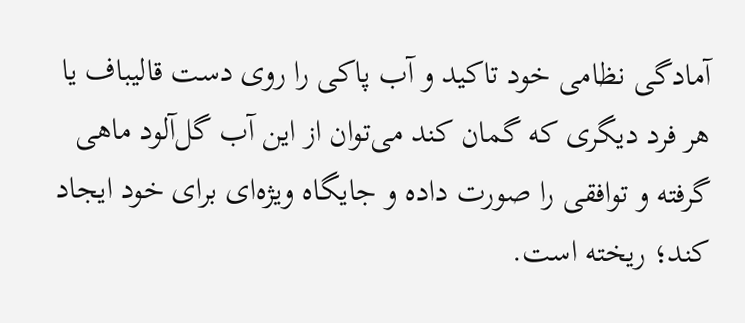آمادگی نظامی خود تاکید و آب پاکی را روی دست قالیباف یا هر فرد دیگری که گمان کند می‌توان از این آب گل‌آلود ماهی گرفته و توافقی را صورت داده و جایگاه ویژه‌ای برای خود ایجاد کند؛ ریخته است.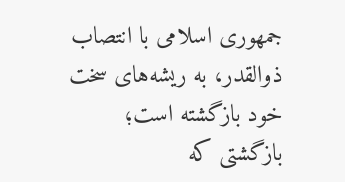جمهوری اسلامی با انتصاب ذوالقدر، به ریشه‌های سخت خود بازگشته است؛ بازگشتی که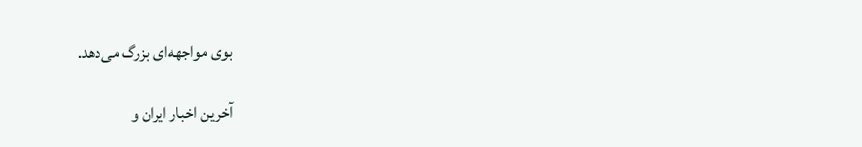بوی مواجهه‌ای بزرگ می‌دهد.

آخرین اخبار ایران و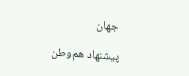جهان

پیشنهاد هم‌وطن